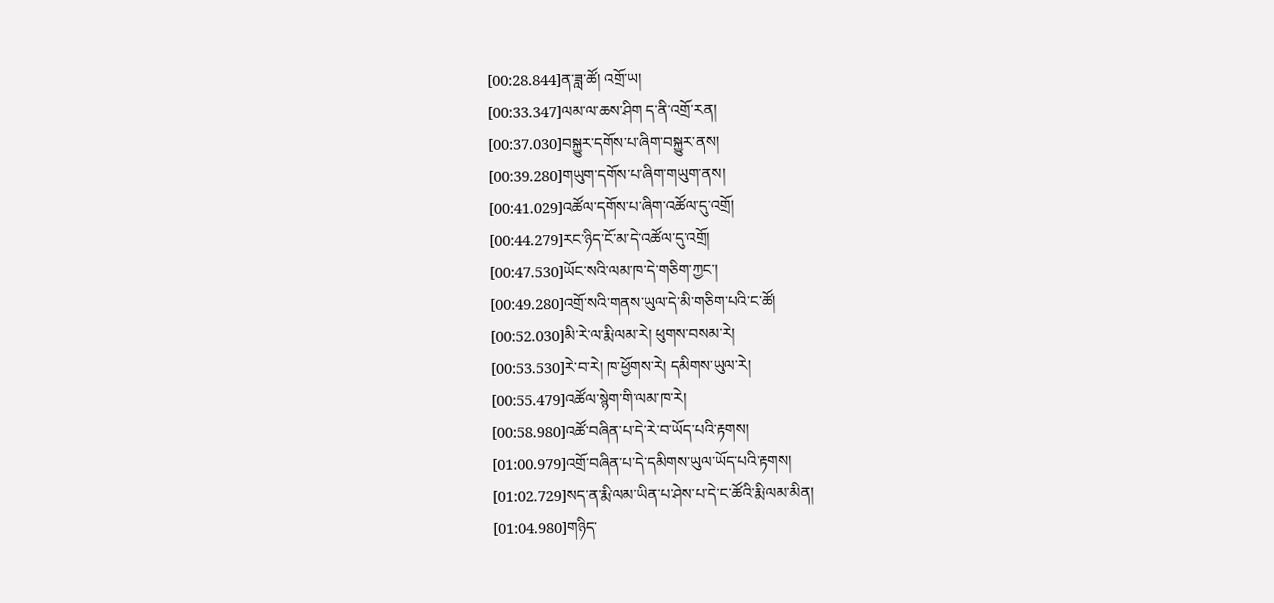[00:28.844]ན་ཟླ་ཚོ། འགྲོ་ཡ།
[00:33.347]ལམ་ལ་ཆས་ཤིག ད་ནི་འགྲོ་རན།
[00:37.030]བསྐྱུར་དགོས་པ་ཞིག་བསྐྱུར་ནས།
[00:39.280]གཡུག་དགོས་པ་ཞིག་གཡུག་ནས།
[00:41.029]འཚོལ་དགོས་པ་ཞིག་འཚོལ་དུ་འགྲོ།
[00:44.279]རང་ཉིད་ངོ་མ་དེ་འཚོལ་དུ་འགྲོ།
[00:47.530]ཡོང་སའི་ལམ་ཁ་དེ་གཅིག་ཀྱང་།
[00:49.280]འགྲོ་སའི་གནས་ཡུལ་དེ་མི་གཅིག་པའི་ང་ཚོ།
[00:52.030]མི་རེ་ལ་རྨི་ལམ་རེ། ཕུགས་བསམ་རེ།
[00:53.530]རེ་བ་རེ། ཁ་ཕྱོགས་རེ། དམིགས་ཡུལ་རེ།
[00:55.479]འཚོལ་སྙེག་གི་ལམ་ཁ་རེ།
[00:58.980]འཚོ་བཞིན་པ་དེ་རེ་བ་ཡོད་པའི་རྟགས།
[01:00.979]འགྲོ་བཞིན་པ་དེ་དམིགས་ཡུལ་ཡོད་པའི་རྟགས།
[01:02.729]སད་ན་རྨི་ལམ་ཡིན་པ་ཤེས་པ་དེ་ང་ཚོའི་རྨི་ལམ་མིན།
[01:04.980]གཉིད་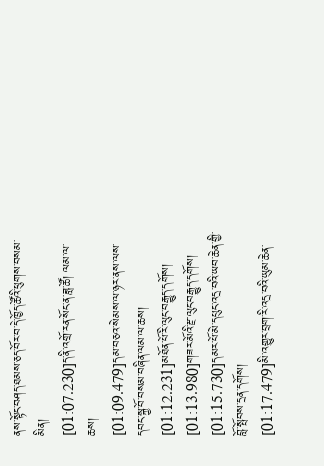ནས་སྟོང་བཤད་ཐམས་ཅད་བོར་བ་དེ་ཁྱོད་ཚོའི་ཕུགས་བསམ་མིན།
[01:07.230]ད་ནི་འགྲོ་རན་སོང་ན་ཟླ་ཚོ། ལམ་ལ་ཆས།
[01:09.479]དམ་བཅའ་སེམས་ལ་ཉར་ནས་ལས་དབང་སྐྱ་བོ་བསམ་བཞིན་ལམ་ལ་ཆས།
[01:12.231]མཐོན་པོ་རི་ལུང་བརྒྱུད་དགོས།
[01:13.980]གཟར་མོའི་རྫ་ལུང་བརྒྱུད་དགོས།
[01:15.730]དམར་པོ་མེ་དཔུང་འདྲ་བའི་ཡབ་ཆེན་གྱི་བློ་སྤོབས་དྲན་དགོས།
[01:17.479]མི་འགྱུར་བྲག་རི་འདྲ་བའི་ཡུམ་ཆེན་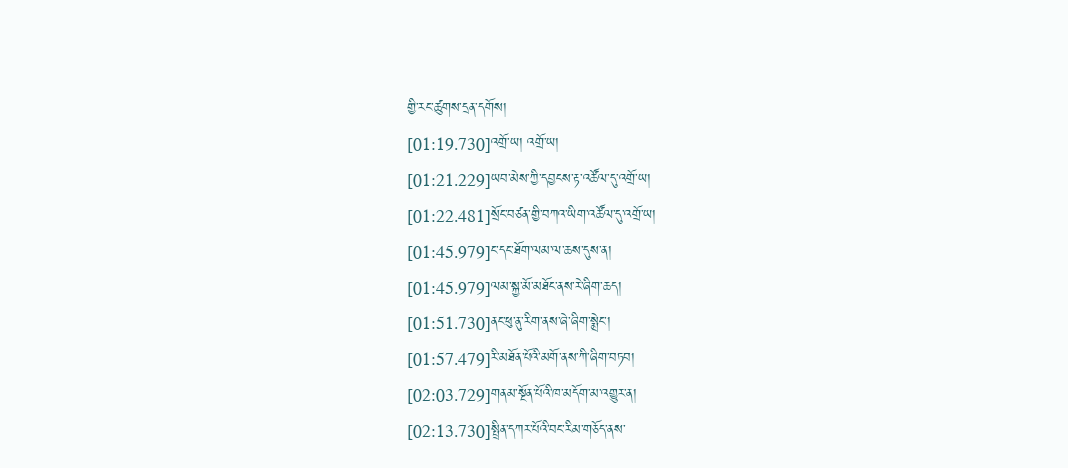གྱི་རང་ཚུགས་དྲན་དགོས།
[01:19.730]འགྲོ་ཡ། འགྲོ་ཡ།
[01:21.229]ཡབ་མེས་ཀྱི་དབྱངས་རྟ་འཚོལ་དུ་འགྲོ་ཡ།
[01:22.481]སྲོང་བཙན་གྱི་བཀའ་ཡིག་འཚོལ་དུ་འགྲོ་ཡ།
[01:45.979]ང་དང་ཐོག་ལམ་ལ་ཆས་དུས་ན།
[01:45.979]ལམ་སྐྱ་མོ་མཐོང་ནས་རེ་ཞིག་ཆད།
[01:51.730]ནང་ཕུ་ནུ་རིག་ནས་ཞེ་ཞིག་སྨྲེང་།
[01:57.479]རི་མཐོན་པོའི་མགོ་ནས་ཀི་ཞིག་བཏབ།
[02:03.729]གནམ་སྔོན་པོའི་ཁ་མདོག་མ་འགྱུར་ན།
[02:13.730]སྤྲིན་དཀར་པོའི་བང་རིམ་གཅོད་ནས་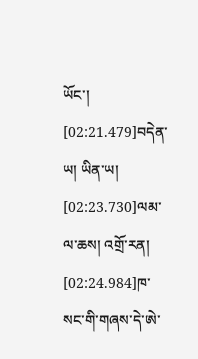ཡོང་།
[02:21.479]བདེན་ཡ། ཡིན་ཡ།
[02:23.730]ལམ་ལ་ཆས། འགྲོ་རན།
[02:24.984]ཁ་སང་གི་གཞས་དེ་ཨེ་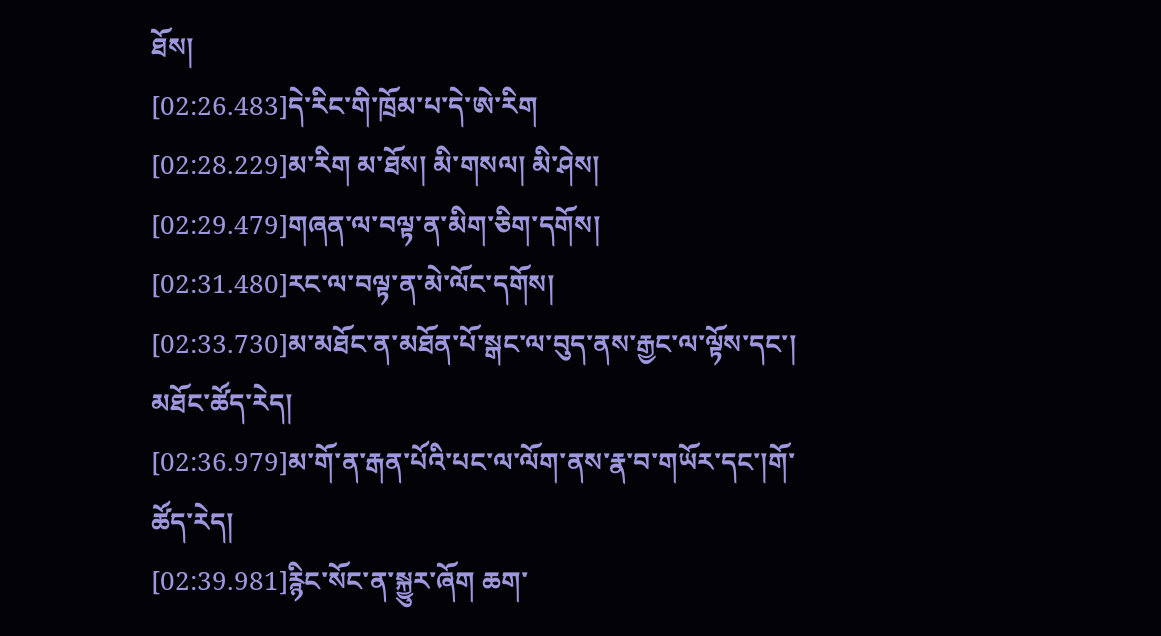ཐོས།
[02:26.483]དེ་རིང་གི་ཁྲོམ་པ་དེ་ཨེ་རིག
[02:28.229]མ་རིག མ་ཐོས། མི་གསལ། མི་ཤེས།
[02:29.479]གཞན་ལ་བལྟ་ན་མིག་ཅིག་དགོས།
[02:31.480]རང་ལ་བལྟ་ན་མེ་ལོང་དགོས།
[02:33.730]མ་མཐོང་ན་མཐོན་པོ་སྒང་ལ་བུད་ནས་རྒྱང་ལ་ལྟོས་དང་། མཐོང་ཚོད་རེད།
[02:36.979]མ་གོ་ན་རྒན་པོའི་པང་ལ་ལོག་ནས་རྣ་བ་གཡོར་དང་།གོ་ཚོད་རེད།
[02:39.981]རྙིང་སོང་ན་སྐྱུར་ཞོག ཆག་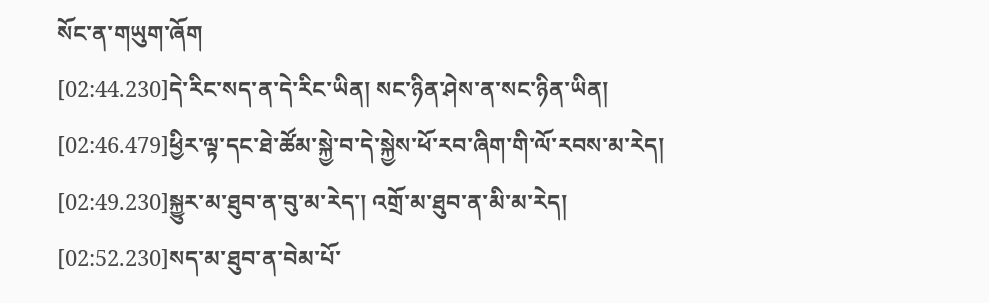སོང་ན་གཡུག་ཞོག
[02:44.230]དེ་རིང་སད་ན་དེ་རིང་ཡིན། སང་ཉིན་ཤེས་ན་སང་ཉིན་ཡིན།
[02:46.479]ཕྱིར་ལྟ་དང་ཐེ་ཚོམ་སྐྱེ་བ་དེ་སྐྱེས་ཕོ་རབ་ཞིག་གི་ལོ་རབས་མ་རེད།
[02:49.230]སྐྱུར་མ་ཐུབ་ན་བུ་མ་རེད་། འགྲོ་མ་ཐུབ་ན་མི་མ་རེད།
[02:52.230]སད་མ་ཐུབ་ན་བེམ་པོ་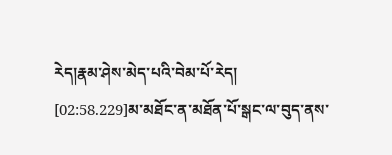རེད།རྣམ་ཤེས་མེད་པའི་བེམ་པོ་རེད།
[02:58.229]མ་མཐོང་ན་མཐོན་པོ་སྒང་ལ་བུད་ནས་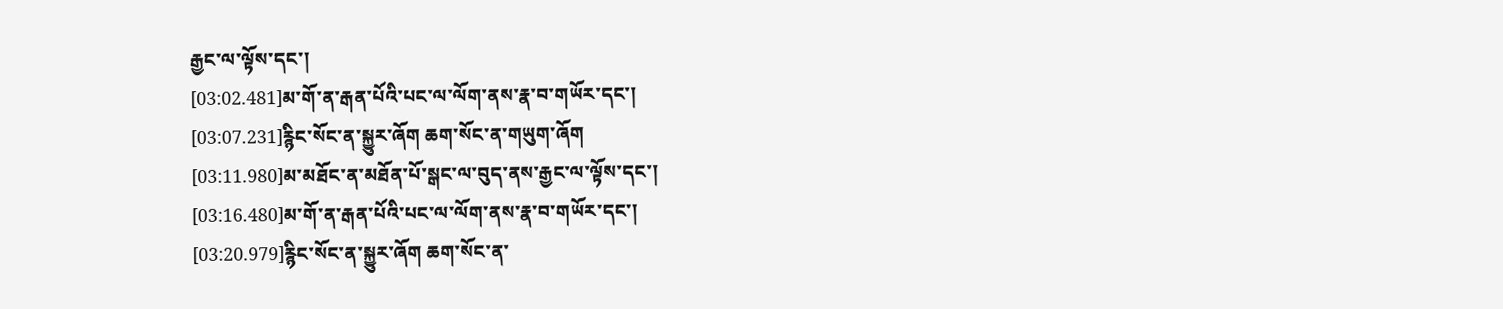རྒྱང་ལ་ལྟོས་དང་།
[03:02.481]མ་གོ་ན་རྒན་པོའི་པང་ལ་ལོག་ནས་རྣ་བ་གཡོར་དང་།
[03:07.231]རྙིང་སོང་ན་སྐྱུར་ཞོག ཆག་སོང་ན་གཡུག་ཞོག
[03:11.980]མ་མཐོང་ན་མཐོན་པོ་སྒང་ལ་བུད་ནས་རྒྱང་ལ་ལྟོས་དང་།
[03:16.480]མ་གོ་ན་རྒན་པོའི་པང་ལ་ལོག་ནས་རྣ་བ་གཡོར་དང་།
[03:20.979]རྙིང་སོང་ན་སྐྱུར་ཞོག ཆག་སོང་ན་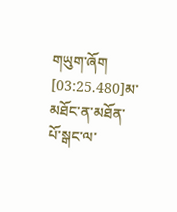གཡུག་ཞོག
[03:25.480]མ་མཐོང་ན་མཐོན་པོ་སྒང་ལ་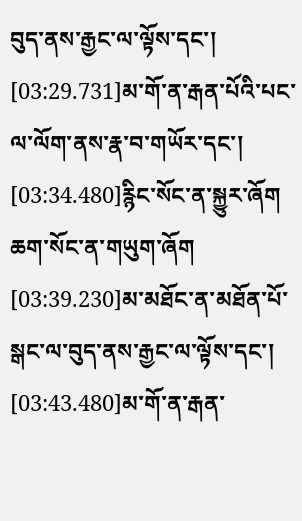བུད་ནས་རྒྱང་ལ་ལྟོས་དང་།
[03:29.731]མ་གོ་ན་རྒན་པོའི་པང་ལ་ལོག་ནས་རྣ་བ་གཡོར་དང་།
[03:34.480]རྙིང་སོང་ན་སྐྱུར་ཞོག ཆག་སོང་ན་གཡུག་ཞོག
[03:39.230]མ་མཐོང་ན་མཐོན་པོ་སྒང་ལ་བུད་ནས་རྒྱང་ལ་ལྟོས་དང་།
[03:43.480]མ་གོ་ན་རྒན་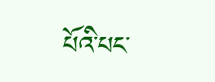པོའི་པང་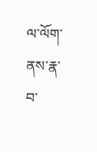ལ་ལོག་ནས་རྣ་བ་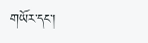གཡོར་དང་།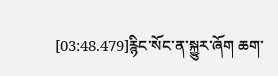[03:48.479]རྙིང་སོང་ན་སྐྱུར་ཞོག ཆག་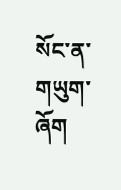སོང་ན་གཡུག་ཞོག